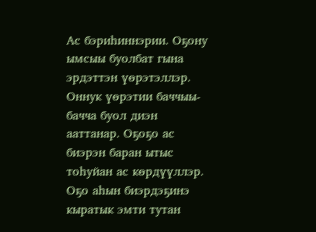Ас бэриһиннэрии. Оҕону ымсыы буолбат гына эрдэттэн үөрэтэллэр. Оннук үөрэтии баччыы-бачча буол диэн ааттанар. Оҕоҕо ас биэрэн баран ытыс тоһуйан ас көрдүүллэр. Оҕо аһын биэрдэҕинэ кыратык эмти тутан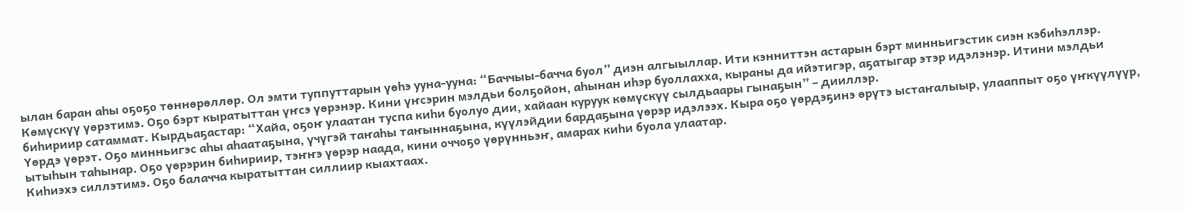ылан баран аһы оҕоҕо төннөрөллөр. Ол эмти туппуттарын үөһэ ууна-ууна: “Баччыы-бачча буол” диэн алгыыллар. Ити кэнниттэн астарын бэрт минньигэстик сиэн кэбиһэллэр.
Көмүскүү үөрэтимэ. Оҕо бэрт кыратыттан үҥсэ үөрэнэр. Кини үҥсэрин мэлдьи болҕойон, аһынан иһэр буоллахха, кыраны да ийэтигэр, аҕатыгар этэр идэлэнэр. Итини мэлдьи биһириир сатаммат. Кырдьаҕастар: “Хайа, оҕоҥ улаатан туспа киһи буолуо дии, хайаан куруук көмүскүү сылдьаары гынаҕын” – дииллэр.
Үөрдэ үөрэт. Оҕо минньигэс аһы аһаатаҕына, үчүгэй таҥаһы таҥыннаҕына, күүлэйдии бардаҕына үөрэр идэлээх. Кыра оҕо үөрдэҕинэ өрүтэ ыстаҥалыыр, улааппыт оҕо үҥкүүлүүр, ытыһын таһынар. Оҕо үөрэрин биһириир, тэҥҥэ үөрэр наада, кини оччоҕо үөрүнньэҥ, амарах киһи буола улаатар.
Киһиэхэ силлэтимэ. Оҕо балачча кыратыттан силлиир кыахтаах.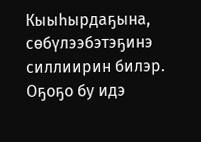Кыыһырдаҕына, сөбүлээбэтэҕинэ силлиирин билэр. Оҕоҕо бу идэ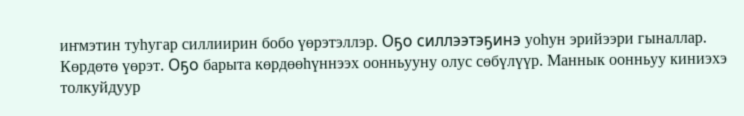иҥмэтин туһугар силлиирин бобо үөрэтэллэр. Оҕо силлээтэҕинэ уоһун эрийээри гыналлар.
Көрдөтө үөрэт. Оҕо барыта көрдөөһүннээх оонньууну олус сөбүлүүр. Маннык оонньуу киниэхэ толкуйдуур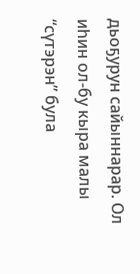дьоҕурун сайыннарар. Ол иһин ол-бу кыра малы “сүтэрэн” була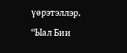үөрэтэллэр.
“Ыал Бии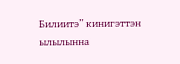Билиитэ” кинигэттэн ылылынна